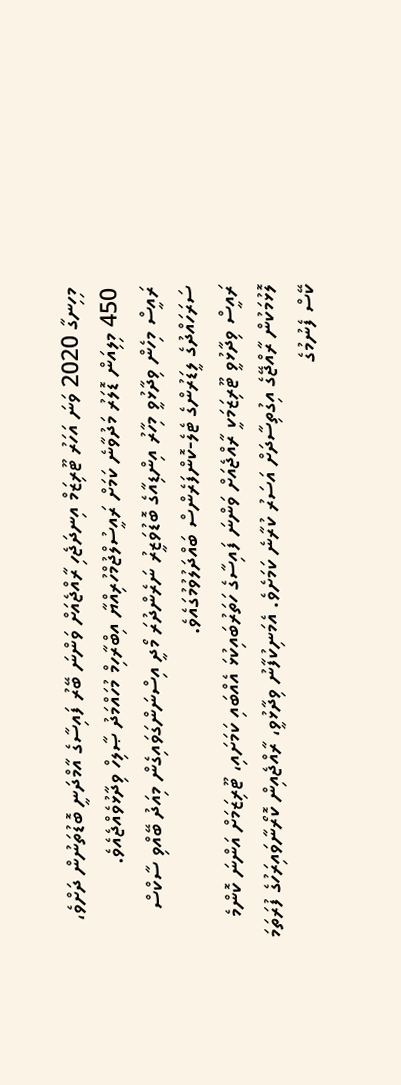މިހިނގާ 2020 ވަނަ އަހަރު ޓޫރިޒަމް އިނދަޖެހި ރާއްޖެއަށް ވަންނަ ބޭރު ފައިސާގެ އާމްދަނީ ބޮޑުތަނުން ދަށްވެ، 450 މިލިއަން ޑޮލަރު މަދުވާނެ ކަމަށް ރައީސުލްޖުމްހުރިއްޔާ އިބްރާހިމް މުހައްމަދު ޞާލިހް ވިދާޅުވެއްޖެއެވެ.
ރައީސް މިހެން ވިދާޅުވީ މިހާރު އިންޑިއާގެ ބޮޑުވަޒީރު ނަރެންދުރަ މޯދީ އިސްނަންގަވައިގެން މިއަދު ބޭއްވި ސާކްސް ސަރަހައްދުގެ ލީޑަރުންގެ ޓެލެ-ކޮންފަރެންސް ބައްދަލުވުމުގައެވެ.
ރައީސް ވިދާޅުވީ ޓޫރިޒަމަކީ ރާއްޖެއަށް ވަންނަ ފައިސާގެ ހަތަރުބައިކުޅަ އެއްބައި ކަމަށައި، ޓޫރިޒަމަށް އަންނަ ކޮންމެ ލޮޅުމަކުން ރާއްޖޭގެ އިގުތިސާދަށް އަސަރު ކުރާނެ ކަމަށެވެ. އެމަނިކުފާނު ވިދާޅުވީ، ރާއްޖެއިން ކޮރޯނާވައިރަހުގެ ފުރަތަމަ ކޭސް ފެނުމުގެ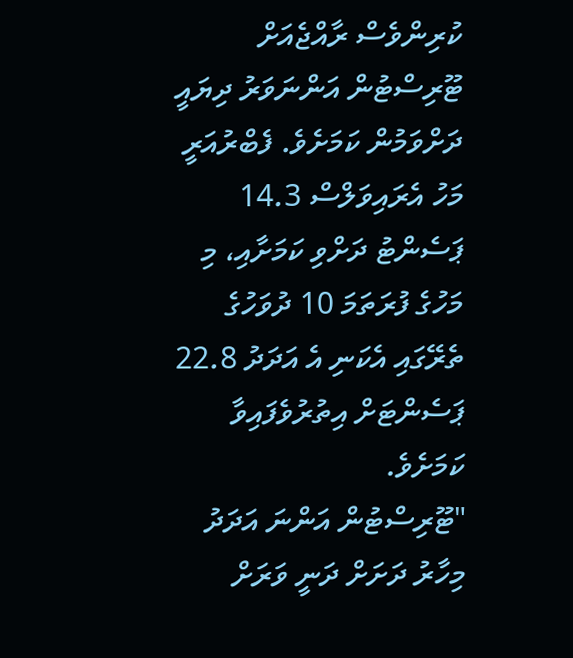ކުރިންވެސް ރާއްޖެއަށް ޓޫރިސްޓުން އަންނަވަރު ދިޔައީ ދަށްވަމުން ކަމަށެވެ. ފެބްރުއަރީ މަހު އެރައިވަލްސް 14.3 ޕަސެންޓު ދަށްވި ކަމަށާއި، މި މަހުގެ ފުރަތަމަ 10 ދުވަހުގެ ތެރޭގައި އެކަނި އެ އަދަދު 22.8 ޕަސެންޓަށް އިތުރުވެފައިވާ ކަމަށެވެ.
"ޓޫރިސްޓުން އަންނަ އަދަދު މިހާރު ދަށަށް ދަނީ ވަރަށް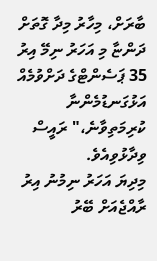ބާރަށް، މިހާރު މިދާ ގޮތަށް ދަންޏާ މި އަހަރު ނިމޭ އިރު 35 ޕަސެންޓްގެ ދަށްވުމެއް އަޅުގަނޑުމެންނާ ކުރިމަތިވާނެ،" ރައީސް ވިދާޅުވިއެވެ.
މިދިޔަ އަހަރު ނިމުނު އިރު ރާއްޖެއަށް ބޭރު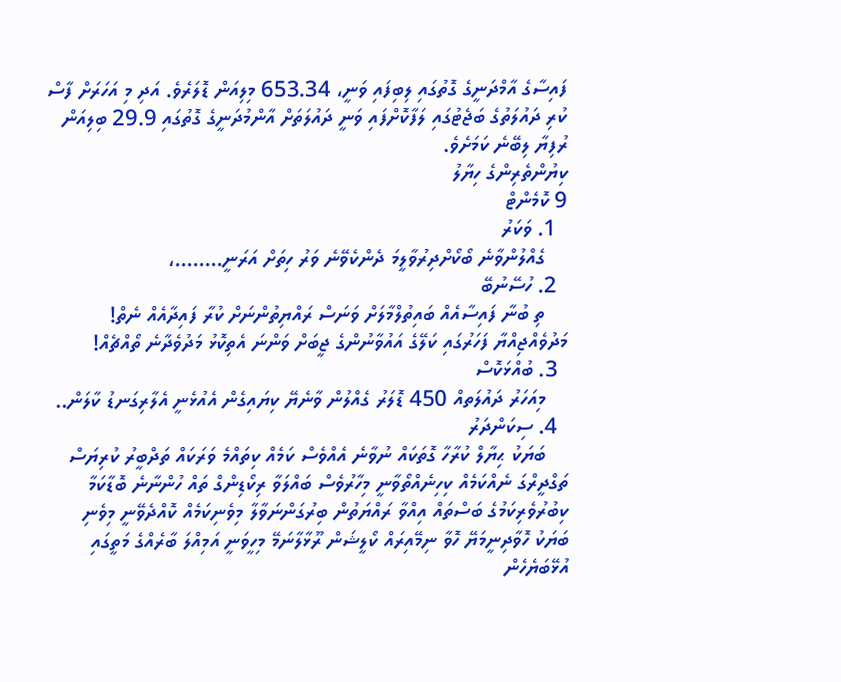ފައިސާގެ އާމްދަނީގެ ގޮތުގައި ލިބިފައި ވަނީ، 653.34 މިލިއަން ޑޮލަރެވެ. އަދި މި އަހަރަށް ފާސް ކުރި ދައުލަތުގެ ބަޖެޓުގައި ލަފާކޮށްފައި ވަނީ ދައުލަތަށް އާންމުދަނީގެ ގޮތުގައި 29.9 ބިލިއަން ރުފިޔާ ލިބޭނެ ކަމަށެވެ.
ކިޔުންތެރިންގެ ހިޔާލު
9 ކޮމެންޓް
  1. ވަކަރު
    ގެއްލުންވާނެ ބޯކޯށްދިރުވާލީމަ ދެންކެވޭނެ ވަރު ހިތަށް އަރަނީ........،
  2. ހުސޭނުބޭ
    ތި ބުނާ ފައިސާއެއް ބައިތުލްމާލަށް ވަނަސް ރައްޔިތުންނަށް ކުރާ ފައިދާއެއް ނެތް! މަދުވެއްޖިއްޔާ ފަހަރުގައި ކަލޭގެ އައުވާނުންގެ ޖީބަށް ވަންނަ އެތިކޮޅު މަދުވެދާނެ ތޯއްޗެއް!
  3. ބުއްޅަކޮސް
    މިއަހަރު ދައުލަތއް 450 ޑޮލަރު ގެއްލުން ވާނެޔޭ ކިޔައިގެން އެއުޅެނީ އެލާރިގަނޑު ކާލަން..
  4. ސިކަންދަރު
    ބަޔަކު ޙިޔާލް ކުރާހާ ގޮތަކައް ނުވާނެ އެއްވެސް ކަމެއް ކިތައްމެ ވަރަކައް ތަދްބީރު ކުރިޔަސް ތަގްދީރްގަ ނެއްކަމެއް ކިހިނެއްތޯވާނީ މިހާރުވެސް ބައްލަވާ ރިކޯޑިންގް ތައް ހުންނާނެ ބޮޑާކަމާ ކިބުރުވެރިކަމުގެ ބަސްތައް އިއްވާ ރައްޔަތުން ބިރުގަންނަވާލާ މިވެނިކަމެއް ކޮއްދެވޭނީ މިވެނި ބަޔަކު ހޮވާދިނީމަޔޭ ހޮވާ ނިމޭއިރައް ކޯލީޝަން ރޫޅާލާނަމޭ މިހީވަނީ އަމިއްލަ ބާރެއްގެ މަތީގައި އުޅޭބަޔެހެން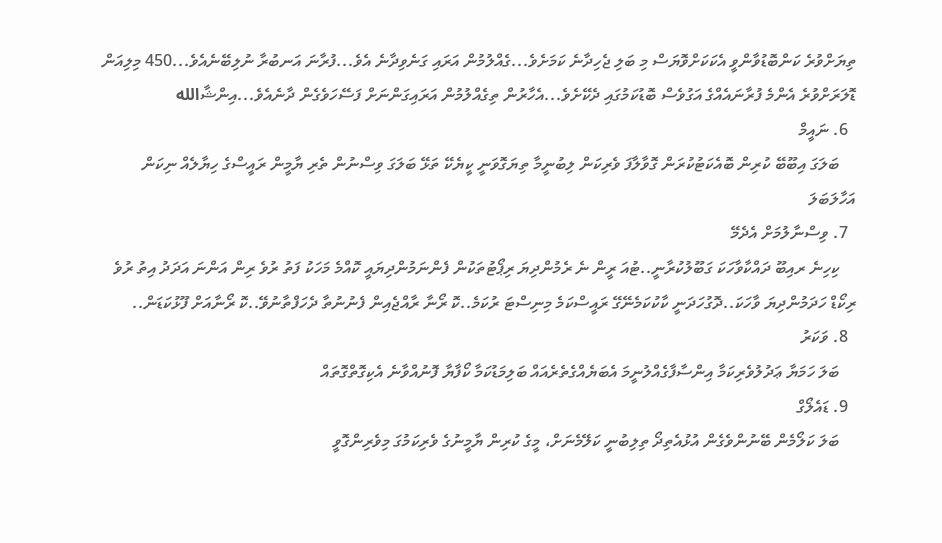ތިޔަށްވުރެ ކަންބޮޑުވާންވީ އެކަކަށްވޮޔަސް މި ބަލި ޖެހިދާނެ ކަމަށެވެ...ގެއްލުމުން އަރައި ގަނެވިދާނެ އެވެ...ފުރާނަ އަނބުރާ ނުލިބޭނެއެވެ...450 މިލިއަން ޑޮލަރަށްވުރެ އެންމެ ފުރާނައެއްގެ އަގުވެސް ބޮޑުކަމުގައި ދެކޭށެވެ...އެހާރުން ތިގެއްލުމުން އަރައިގަންނަށް ފަސޭހަވެގެން ދާނެއެވެ...އިންޝާالله
  6. ނައީމް
    ބަލަގަ އިބޫބޭ ކުރިން ބޮއެކަޓުކުރަން ގޮވާލާފަ ވެރިކަން ލިބުނީމާ ތިޔަގޮވަނީ ކީޔެކޭ ތަޅޭ ބަލަގަ ވިސްނުން ތެރި ޔާމީން ރައީސްގެ ހިޔާލެއް ނިކަން އަހާލަބަލަ
  7. ވިސްނާލުމަށް އެދެމޭ
    ކިހިނެ ރއިބޫ ދައްކާވާހަކަ ގަބޫލުކުރާނީ..ޓުއަ ރީން ނެ ރެމުންދިޔަ ރިޕޯޓުތަކުން ފެންނަމުންދިޔައީ ކޮއްމެ މަހަކު ފަތު ރުވެ ރިން އަންނަ އަދަދު އިތު ރުވެ ރިކޯޑް ހަދަމުންދިޔަ ވާހަކަ..ދޮގުހަދަނީ ކާކުކަމެނޭގޭ ރައީސްކަމެ މިނިސްޓަ ރުކަމެ..ކޮ ރޯނާ ރާއްޖެއިން ފެނުނުތާ ދެހަފްތާނުވޭ..ކޮ ރޯނާއަށް ފޫޅުކަޑަން..
  8. ވަކަރު
    ބަލަ ހަމަޔާ ޢަދުލުވެރިކަމާ އިންސާފާގެއްލުނީމަ އެބަޔެއްގެތެރެއައް ބަލިމަޑުކަމާ ކޯފާޔާ ފޮނުއްވާނެ އެކިގޮތްގޮތައް
  9. ޑައެލޯގް
    ބަލަ ކަލޯމެން ބޭނުންވެގެން އުޅުއެތިދޯ ތިލިބުނީ ކަލޭމެނަށް، މީގެ ކުރިން ޔާމީނުގެ ވެރިކަމުގަ މިވެރިންގޮވީ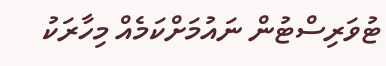ޓުވަރިސްޓުން ނައުމަށްކަމެއް މިހާރަކު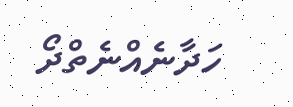ހަދާނެއްނެތްދޯ